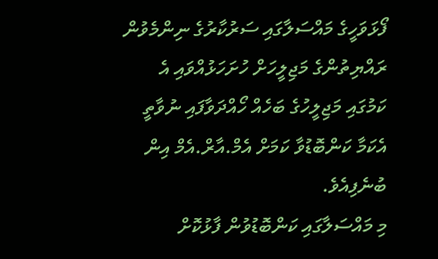ފޯޅަވަހީގެ މައްސަލާގައި ސަރުކާރުގެ ނިންމެވުން ރައްޔިތުންގެ މަޖިލީހަށް ހުށަހަޅުއްވައި އެ ކަމުގައި މަޖިލީހުގެ ބަހެއް ހޯއްދަވާފައި ނުވާތީ އެކަމާ ކަންބޮޑުވާ ކަމަށް އެމް.އާރް.އެމް އިން ބުނެފިއެވެ.
މި މައްސަލާގައި ކަންބޮޑުވުން ފާޅުކޮށް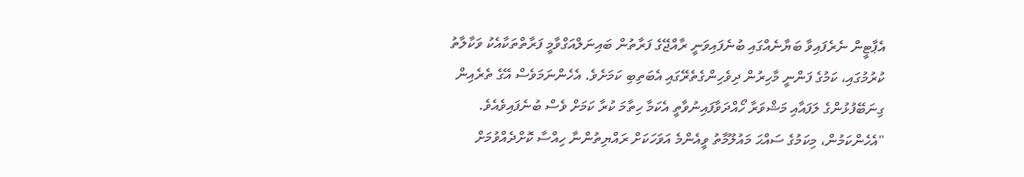އެޕާޓީން ނެރެފައިވާ ބަޔާނެއްގައި ބުނެފައިވަނީ ރާއްޖޭގެ ފަރާތުން ބައިނަލްއަގްވާމީ ފަރާތްތަކާއެކު ވަކާލާތު ކުރުމުގައި، ކަމުގެ ފަންނީ މާހިރުން ދިވެހިންގެތެރޭގައި އެބަތިބި ކަމަށެވެ. އެހެންނަމަވެސް އޭގެ ތެރެއިން ގިނަބޭފުޅުންގެ ލަފައާއި މަޝްވަރާ ހޯއްދަވާފައިނުވާތީ އެކަމާ ހިތާމަ ކުރާ ކަމަށް ވެސް ބުނެފައިވެއެވެ.
"އެހެންކަމުން، މިކަމުގެ ސައްޙަ މައުލޫމާތު ވީއެންމެ އަވަހަކަށް ރައްޔިތުންނާ ހިއްސާ ކޮށްދެއްވުމަށް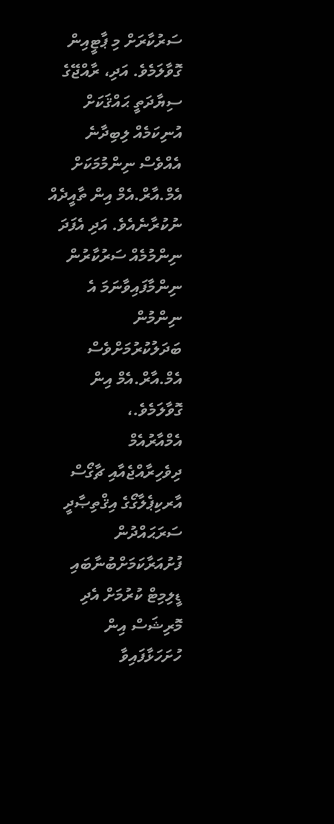ސަރުކާރަށް މި ޕާޓީއިން ގޮވާލަމެވެ. އަދި، ރާއްޖޭގެ ސިޔާދަތީ ޙައްޤަކަށް އުނިކަމެއް ލިބިދާނެ އެއްވެސް ނިންމުމަކަށް އެމް.އާރް.އެމް އިން ތާއީދެއް ނުކުރާނެއެވެ. އަދި އެފަދަ ނިންމުމެއް ސަރުކާރުން ނިންމާފައިވާނަމަ އެ ނިންމުން ބަދަލުކުރުމަށްވެސް އެމް.އާރް.އެމް އިން ގޮވާލަމެވެ.،
އެމްއާރުއެމް
ދިވެހިރާއްޖެއާއި ޗާގޯސް އާރކިޕެލާގޯގެ އިޤްތިޞާދީ ސަރަޙައްދުން ފުށުއަރާކަމަށްބުނާބައި ޑީލިމިޓް ކުރުމަށް އެދި މޮރިޝަސް އިން ހުށަހަޅާފައިވާ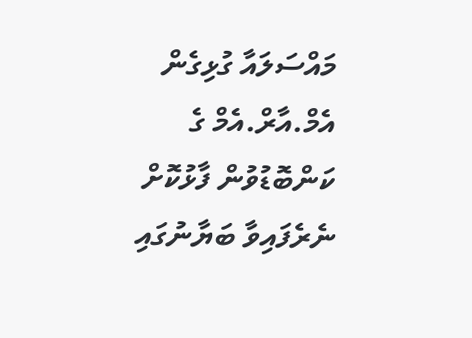މައްސަލައާ ގުޅިގެން އެމް.އާރް.އެމް ގެ ކަންބޮޑުވުން ފާޅުކޮށް ނެރެފައިވާ ބަޔާނުގައި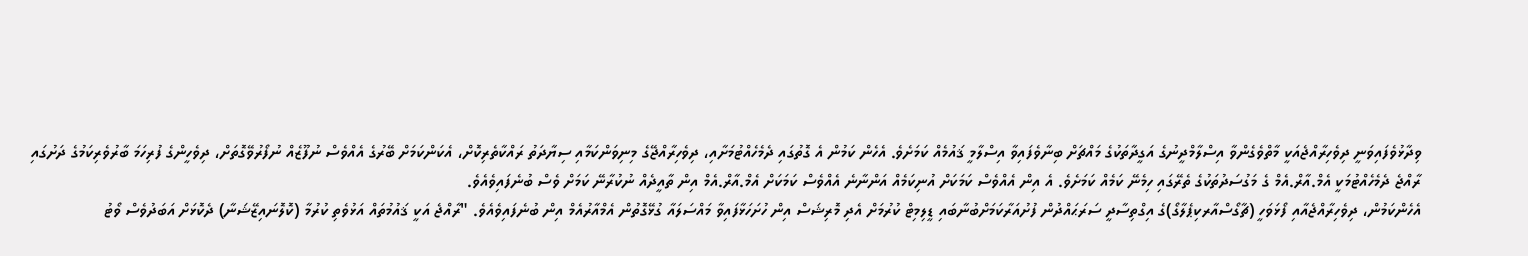ވިދާޅުވެފައިވަނީ ދިވެހިރާއްޖެއަކީ މާތްވެގެންވާ އިސްލާމްދީނުގެ އަގީދާތަކުގެ މައްޗަށް ބިނާވެފައިވާ އިސްލާމީ ޤައުމެއް ކަމަށެވެ. އެހެން ކަމުން އެ ގޮތުގައި ދެމެހެއްޓުމަށާއި، ދިވެހިރާއްޖޭގެ މިނިވަންކަމާއި ސިޔާދަތު ރައްކާތެރިކޮށް، އެކަންކަމަށް ބޭރުގެ އެއްވެސް ނުފޫޒެއް ނުފޯރުވޭގޮތަށް، ދިވެހީންގެ ފުރިހަމަ ބާރުވެރިކަމުގެ ދަށުގައި ރާއްޖެ ދެމެހެއްޓުމަކީ އެމް.އާރް.އެމް ގެ މަގުސަދުތަކުގެ ތެރޭގައި ހިމެނޭ ކަމެއް ކަމަށެވެ. އެ އިން އެއްވެސް ކަމަކަށް އުނިކަމެއް އަންނާނެ އެއްވެސް ކަމަކަށް އެމް.އާރް.އެމް އިން ތާއީދެއް ނުކުރާނޭ ކަމަށް ވެސް ބުނެފައިވެއެވެ.
އެހެންކަމުން، ދިވެހިރާއްޖެއާއި ފޯޅަވަހީ (ޗާގޯސްއާރކިޕެލާގޯ)ގެ އިގްތިސާދީ ސަރަޙައްދުން ފުށުއަރާކަމަށްބުނާބައި ޑީލިމިޓް ކުރުމަށް އެދި މޮރިޝަސް އިން ހުށަހަޅާފައިވާ މައްސަލައާ ގުޅޭގޮތުން އެމްއާރުއެމް އިން ބުނެފައިވެއެވެ. "ރާއްޖެ އަކީ ޤައުމުތައް އަޅުވެތި ކުރުމާ (ކޮލޮނައިޒޭޝަނާ) ދެކޮޅަށް އަބަދުވެސް ވޯޓު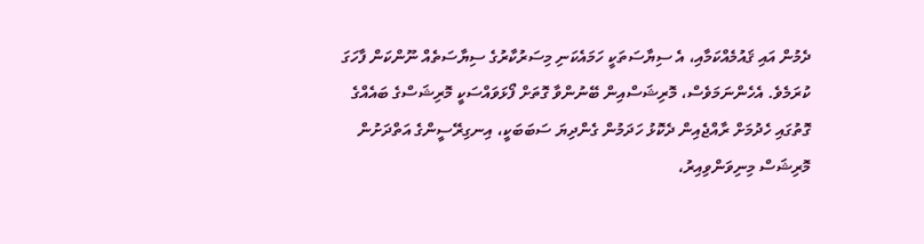ދެމުން އައި ޤައުމެއްކަމާއި، އެ ސިޔާސަތަކީ ހަމައެކަނި މިސަރުކާރުގެ ސިޔާސަތެއް ނޫންކަން ފާހަގަ ކުރަމެވެ. އެހެންނަމަވެސް، މޮރިޝަސްއިން ބޭނުންވާ ގޮތަށް ފޯޅަވައްސަކީ މޮރިޝަސްގެ ބައެއްގެ ގޮތުގައި ހެދުމަށް ރާއްޖެއިން ދެކޮޅު ހަދަމުން ގެންދިޔަ ސަބަބަކީ، އިނގިރޭސީންގެ އަތްދަށުން މޮރިޝަސް މިނިވަންވިއިރު،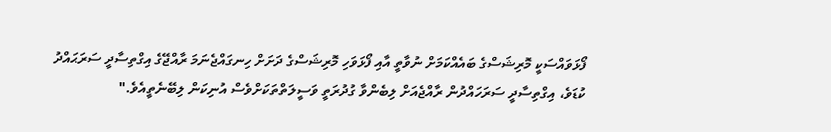ފޯޅަވައްސަކީ މޮރިޝަސްގެ ބައެއްކަމަށް ނުވާތީ އާއި ފޯޅަވަހި މޮރިޝަސްގެ ދަށަށް ހިނގައްޖެނަމަ ރާއްޖޭގެ އިގްތިސާދީ ސަރަޙައްދު ކުޑަވެ، އިގްތިސާދީ ސަރަހައްދުން ރާއްޖެއަށް ލިބެންވާ ގުދުރަތީ ވަސީލަތްތަކަށްވެސް އުނިކަން ލިބޭނެތީއެވެ."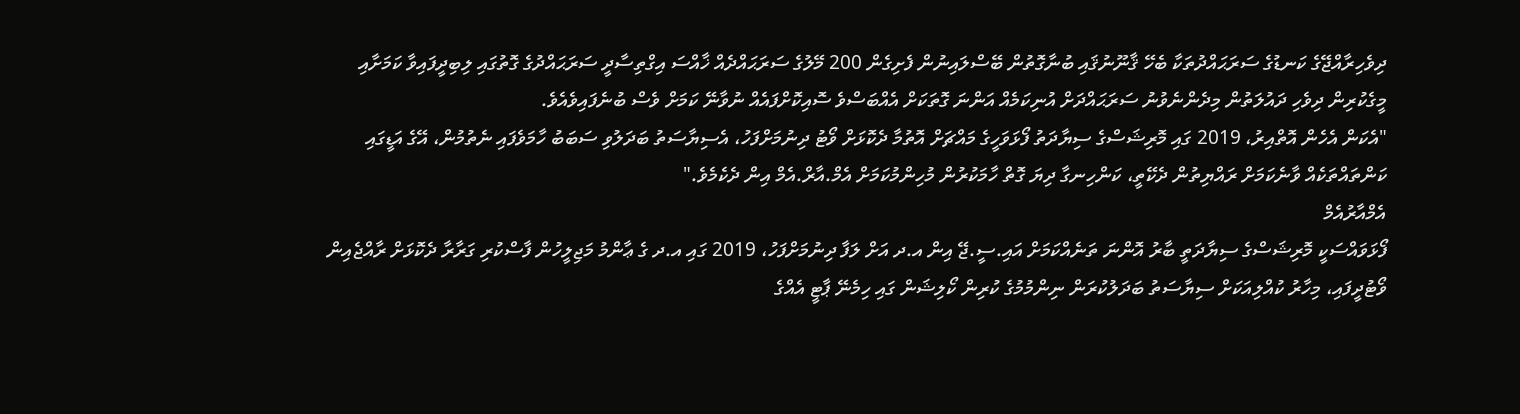ދިވެހިރާއްޖޭގެ ކަނޑުގެ ސަރަޙައްދުތަކާ ބެހޭ ޤާނޫނުޤައި ބުނާގޮތުން ބޭސްލައިނުން ފެށިގެން 200 މޭލުގެ ސަރަޙައްދެއް ޚާއްސަ އިގްތިސާދީ ސަރަޙައްދުގެ ގޮތުގައި ލިބިދީފައިވާ ކަމަށާއި މީގެކުރިން ދިވެހި ދައުލަތުން މިދެންނެވުނު ސަރަޙައްދަށް އުނިކަމެއް އަންނަ ގޮތަކަށް އެއްބަސްވެ ސޮއިކޮށްފައެއް ނުވާނޭ ކަމަށް ވެސް ބުނެފައިވެއެވެ.
"އެކަން އެހެން އޮތްއިރު، 2019 ގައި މޮރިޝަސްގެ ސިޔާދަތު ފޯޅަވަހީގެ މައްޗަށް އޮތުމާ ދެކޮޅަށް ވޯޓު ދިނުމަށްފަހު، އެސިޔާސަތު ބަދަލުވި ސަބަބު ހާމަވެފައި ނެތުމުން، އޭގެ އަޑީގައި ކަންތައްތަކެއް ވާނެކަމަށް ރައްޔިތުން ދެކޭތީ، ކަންހިނގާ ދިޔަ ގޮތް ހާމަކުރުން މުހިންމުކަމަށް އެމް.އާރް.އެމް އިން ދެކެމެވެ."
އެމްއާރުއެމް
ފޯޅަވައްސަކީ މޮރިޝަސްގެ ސިޔާދަތީ ބާރު އޮންނަ ތަނެއްކަމަށް އައި.ސީ.ޖޭ އިން އ.ދ އަށް ލަފާ ދިނުމަށްފަހު، 2019 ގައި އ.ދ ގެ ޢާންމު މަޖިލީހުން ފާސްކުރި ގަރާރާ ދެކޮޅަށް ރާއްޖެއިން ވޯޓުދީފައި، މިހާރު ކުއްލިއަކަށް ސިޔާސަތު ބަދަލުކުރަން ނިންމުމުގެ ކުރިން ކޯލިޝަން ގައި ހިމެނޭ ޕާޓީ އެއްގެ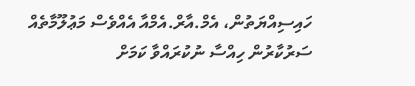ހައިސިއްޔަތުން، އެމް.އާރް.އެމްއާ އެއްވެސް މަޢުލޫމާތެއް ސަރުކާރުން ހިއްސާ ނުކުރައްވާ ކަމަށް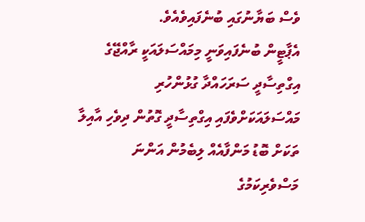ވެސް ބަޔާނުގައި ބުނެފައިވެއެވެ.
އެޕާޓީން ބުނެފައިވަނީ މިމައްސަލައަކީ ރާއްޖޭގެ އިގްތިސާދީ ސަރަހައްދާ ގުޅުންހުރި މައްސަލައަކަށްވެފައި އިގްތިސާދީ ގޮތުން ދިވެހި އާއިލާ ތަކަށް ބޮޑު މަންފާއެއް ލިބެމުން އަންނަ މަސްވެރިކަމުގެ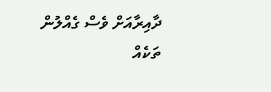ދާއިރާއަށް ވެސް ގެއްލުން ތަކެއް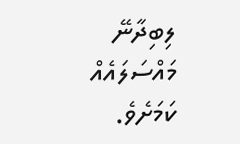ލިބިދާނޭ މައްސަލައެއް ކަމަށެވެ.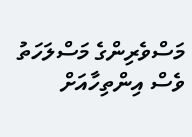މަސްވެރިންގެ މަސްލަހަތު ވެސް އިންތިހާއަށް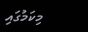މިކަމުގައި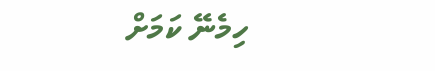ހިމެނޭ ކަމަށް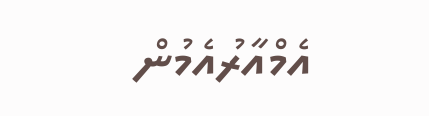އެމްއާރުއެމުން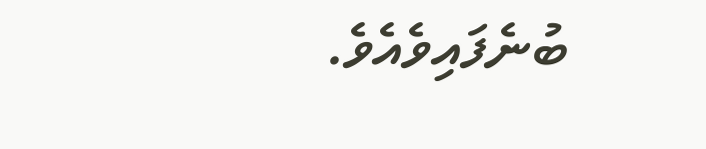ބުނެފައިވެއެވެ.